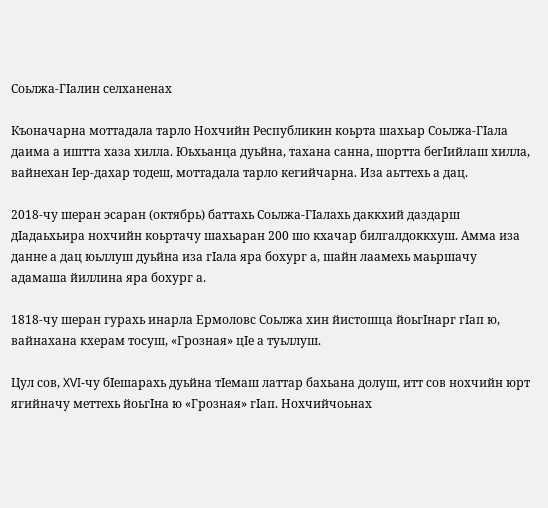Соьлжа-ГIалин селханенах

Къоначарна моттадала тарло Нохчийн Республикин коьрта шахьар Соьлжа-ГIала даима а иштта хаза хилла. Юьхьанца дуьйна, тахана санна, шортта бегIийлаш хилла, вайнехан Iер-дахар тодеш, моттадала тарло кегийчарна. Иза аьттехь а дац.

2018-чу шеран эсаран (октябрь) баттахь Соьлжа-ГIалахь даккхий даздарш дIадаьхьира нохчийн коьртачу шахьаран 200 шо кхачар билгалдоккхуш. Амма иза данне а дац юьллуш дуьйна иза гIала яра бохург а, шайн лаамехь маьршачу адамаша йиллина яра бохург а.

1818-чу шеран гурахь инарла Ермоловс Соьлжа хин йистошца йоьгIнарг гIап ю, вайнахана кхерам тосуш, «Грозная» цIе а туьллуш.

Цул сов, XVI-чу бIешарахь дуьйна тIемаш латтар бахьана долуш, итт сов нохчийн юрт ягийначу меттехь йоьгIна ю «Грозная» гIап. Нохчийчоьнах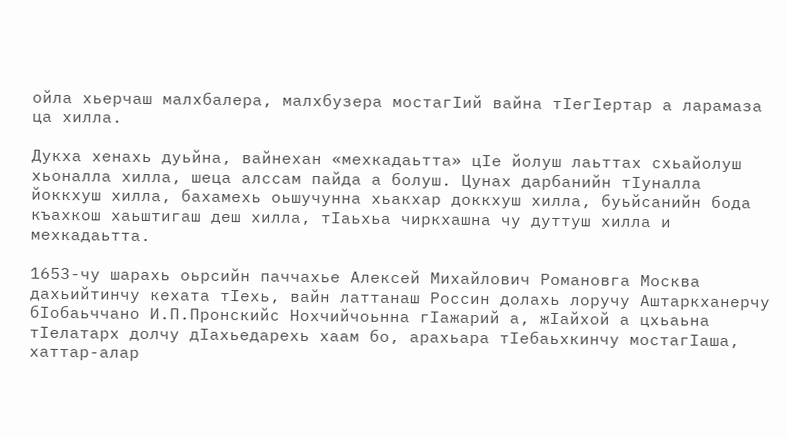ойла хьерчаш малхбалера, малхбузера мостагIий вайна тIегIертар а ларамаза ца хилла.

Дукха хенахь дуьйна, вайнехан «мехкадаьтта» цIе йолуш лаьттах схьайолуш хьоналла хилла, шеца алссам пайда а болуш. Цунах дарбанийн тIуналла йоккхуш хилла, бахамехь оьшучунна хьакхар доккхуш хилла, буьйсанийн бода къахкош хаьштигаш деш хилла, тIаьхьа чиркхашна чу дуттуш хилла и мехкадаьтта.

1653-чу шарахь оьрсийн паччахье Алексей Михайлович Романовга Москва дахьийтинчу кехата тIехь, вайн латтанаш Россин долахь лоручу Аштаркханерчу бIобаьччано И.П.Пронскийс Нохчийчоьнна гIажарий а, жIайхой а цхьаьна тIелатарх долчу дIахьедарехь хаам бо, арахьара тIебаьхкинчу мостагIаша, хаттар-алар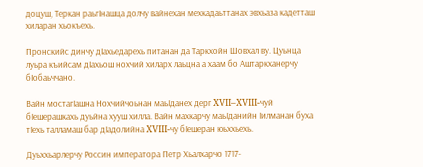доцуш, Теркан раьгIнашца долчу вайнехан мехкадаьттанах эвхьаза кадетташ хиларан хьокъехь.

Пронскийс динчу дIахьедарехь питанан да Таркхойн Шовхал ву. Цуьнца луьра къийсам дIахьош нохчий хиларх лаьцна а хаам бо Аштаркханерчу бIобаьччано.

Вайн мостагIашна Нохчийчоьнан маьIданех дерг XVII–XVIII-чуй бIешерашкахь дуьйна хууш хилла. Вайн махкарчу маьIданийн Iилманан буха тIехь талламаш бар дIадолийна XVIII-чу бIешеран юьххьехь.

Дуьххьарлерчу Россин императора Петр Хьалхарчо 1717-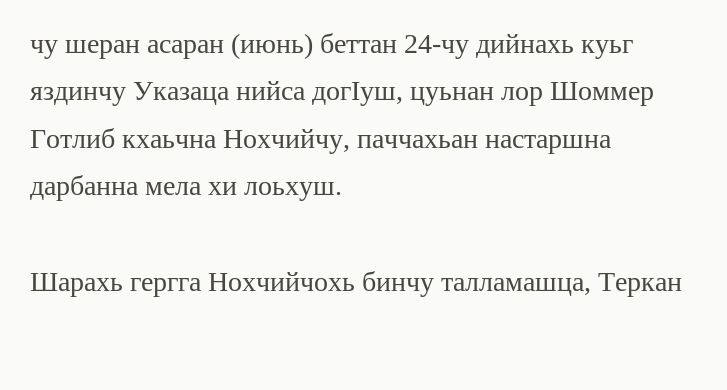чу шеран асаран (июнь) беттан 24-чу дийнахь куьг яздинчу Указаца нийса догIуш, цуьнан лор Шоммер Готлиб кхаьчна Нохчийчу, паччахьан настаршна дарбанна мела хи лоьхуш.

Шарахь гергга Нохчийчохь бинчу талламашца, Теркан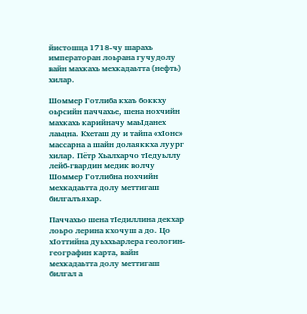йистошца 1718-чу шарахь императоран лоьрана гучудолу вайн махкахь мехкадаьтта (нефть) хилар.

Шоммер Готлиба кхаъ боккху оьрсийн паччахье, шена нохчийн махкахь карийначу маьIданех лаьцна. Кхеташ ду и тайпа «хIонс» массарна а шайн долаяккха луург хилар. Пётр Хьалхарчо тIедуьллу лейб-гвардин медик волчу Шоммер Готлибна нохчийн мехкадаьтта долу меттигаш билгалъяхар.

Паччахьо шена тIедиллина декхар лоьро лерина кхочуш а до. Цо хIоттийна дуьххьарлера геологин-географин карта, вайн мехкадаьтта долу меттигаш билгал а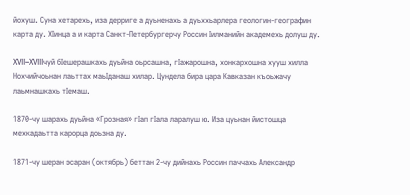йохуш. Суна хетарехь, иза дерриге а дуьненахь а дуьххьарлера геологин-географин карта ду. ХIинца а и карта Санкт-Петербургерчу Россин Iилманийн академехь долуш ду.

XVII–XVIIIчуй бIешерашкахь дуьйна оьрсашна, гIажарошна, хонкархошна хууш хилла Нохчийчоьнан лаьттах маьIданаш хилар. Цундела бира цара Кавказан къоьжачу лаьмнашкахь тIемаш.

1870-чу шарахь дуьйна «Грозная» гIап гIала ларалуш ю. Иза цуьнан йистошца мехкадаьтта карорца доьзна ду.

1871-чу шеран эсаран (октябрь) беттан 2-чу дийнахь Россин паччахь Александр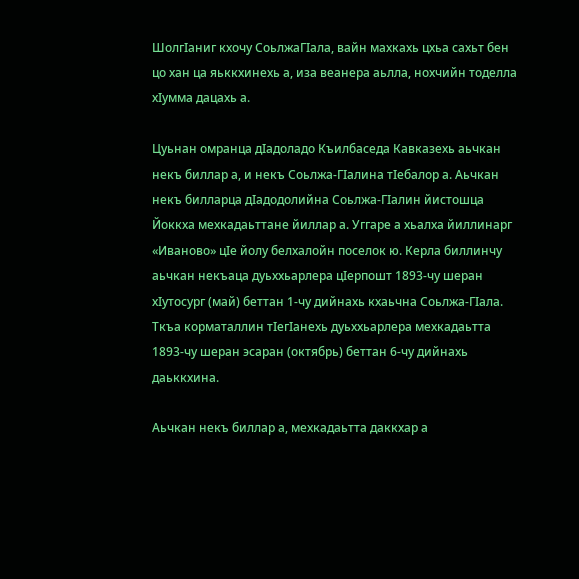ШолгIаниг кхочу СоьлжаГIала, вайн махкахь цхьа сахьт бен цо хан ца яьккхинехь а, иза веанера аьлла, нохчийн тоделла хIумма дацахь а.

Цуьнан омранца дIадоладо Къилбаседа Кавказехь аьчкан некъ биллар а, и некъ Соьлжа-ГIалина тIебалор а. Аьчкан некъ билларца дIадодолийна Соьлжа-ГIалин йистошца Йоккха мехкадаьттане йиллар а. Уггаре а хьалха йиллинарг «Иваново» цIе йолу белхалойн поселок ю. Керла биллинчу аьчкан некъаца дуьххьарлера цIерпошт 1893-чу шеран хIутосург (май) беттан 1-чу дийнахь кхаьчна Соьлжа-ГIала. Ткъа корматаллин тIегIанехь дуьххьарлера мехкадаьтта 1893-чу шеран эсаран (октябрь) беттан 6-чу дийнахь даьккхина.

Аьчкан некъ биллар а, мехкадаьтта даккхар а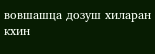вовшашца дозуш хиларан кхин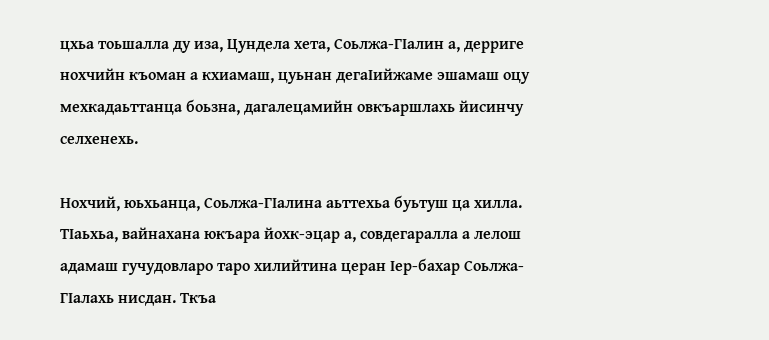цхьа тоьшалла ду иза, Цундела хета, Соьлжа-ГIалин а, дерриге нохчийн къоман а кхиамаш, цуьнан дегаIийжаме эшамаш оцу мехкадаьттанца боьзна, дагалецамийн овкъаршлахь йисинчу селхенехь.

Нохчий, юьхьанца, Соьлжа-ГIалина аьттехьа буьтуш ца хилла. ТIаьхьа, вайнахана юкъара йохк-эцар а, совдегаралла а лелош адамаш гучудовларо таро хилийтина церан Iер-бахар Соьлжа-ГIалахь нисдан. Ткъа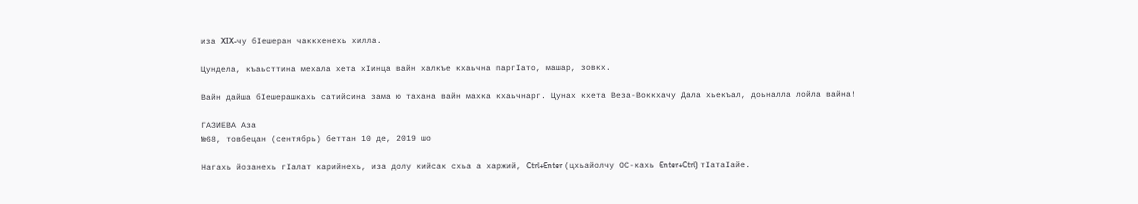иза XIX-чу бIешеран чаккхенехь хилла.

Цундела, къаьсттина мехала хета хIинца вайн халкъе кхаьчна паргIато, машар, зовкх.

Вайн дайша бIешерашкахь сатийсина зама ю тахана вайн махка кхаьчнарг. Цунах кхета Веза-Воккхачу Дала хьекъал, доьналла лойла вайна!

ГАЗИЕВА Аза
№68, товбецан (сентябрь) беттан 10 де, 2019 шо

Нагахь йозанехь гIалат карийнехь, иза долу кийсак схьа а харжий, Ctrl+Enter (цхьайолчу ОС-кахь Enter+Ctrl) тIатаIайе.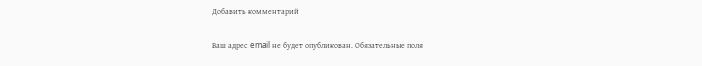Добавить комментарий

Ваш адрес email не будет опубликован. Обязательные поля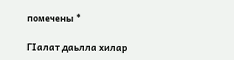помечены *

ГIалат даьлла хилар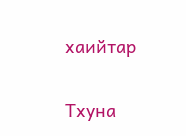хаийтар

Тхуна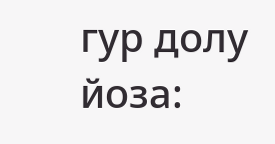гур долу йоза: